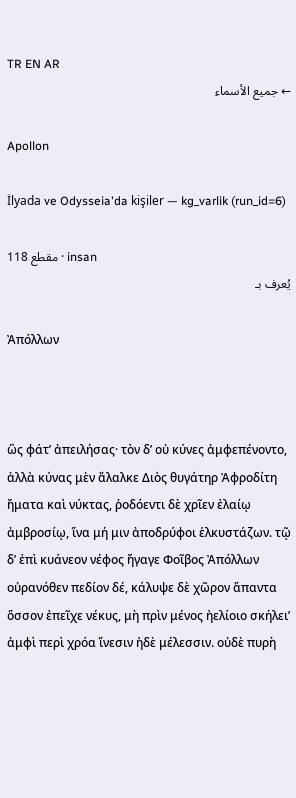TR EN AR
← جميع الأسماء

Apollon

İlyada ve Odysseia'da kişiler — kg_varlik (run_id=6)

118 مقطع · insan
يُعرف بـ

Ἀπόλλων



ὣς φάτʼ ἀπειλήσας· τὸν δʼ οὐ κύνες ἀμφεπένοντο, ἀλλὰ κύνας μὲν ἄλαλκε Διὸς θυγάτηρ Ἀφροδίτη ἤματα καὶ νύκτας, ῥοδόεντι δὲ χρῖεν ἐλαίῳ ἀμβροσίῳ, ἵνα μή μιν ἀποδρύφοι ἑλκυστάζων. τῷ δʼ ἐπὶ κυάνεον νέφος ἤγαγε Φοῖβος Ἀπόλλων οὐρανόθεν πεδίον δέ, κάλυψε δὲ χῶρον ἅπαντα ὅσσον ἐπεῖχε νέκυς, μὴ πρὶν μένος ἠελίοιο σκήλειʼ ἀμφὶ περὶ χρόα ἴνεσιν ἠδὲ μέλεσσιν. οὐδὲ πυρὴ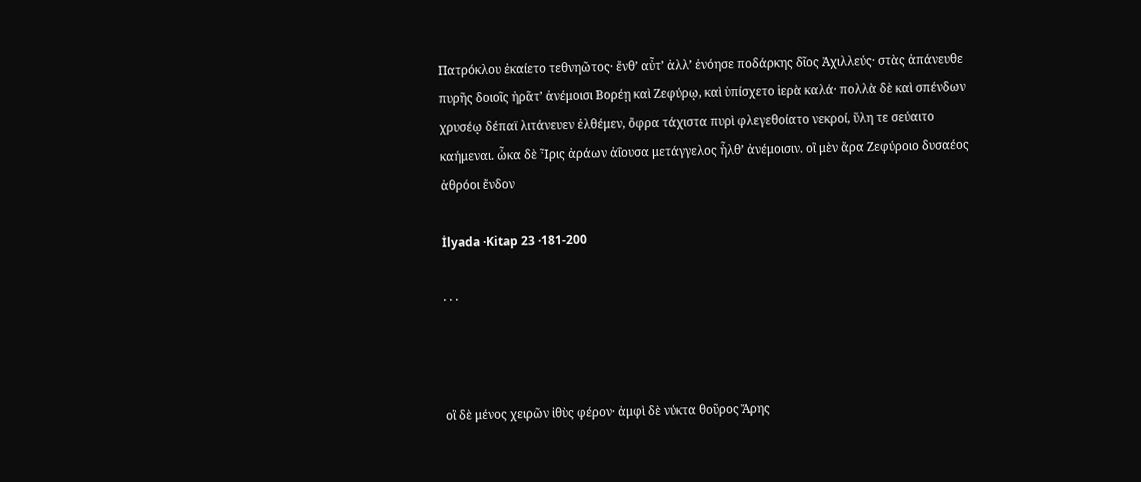Πατρόκλου ἐκαίετο τεθνηῶτος· ἔνθʼ αὖτʼ ἀλλʼ ἐνόησε ποδάρκης δῖος Ἀχιλλεύς· στὰς ἀπάνευθε πυρῆς δοιοῖς ἠρᾶτʼ ἀνέμοισι Βορέῃ καὶ Ζεφύρῳ, καὶ ὑπίσχετο ἱερὰ καλά· πολλὰ δὲ καὶ σπένδων χρυσέῳ δέπαϊ λιτάνευεν ἐλθέμεν, ὄφρα τάχιστα πυρὶ φλεγεθοίατο νεκροί, ὕλη τε σεύαιτο καήμεναι. ὦκα δὲ Ἶρις ἀράων ἀΐουσα μετάγγελος ἦλθʼ ἀνέμοισιν. οἳ μὲν ἄρα Ζεφύροιο δυσαέος ἀθρόοι ἔνδον

İlyada ·Kitap 23 ·181-200

· · ·



οἳ δὲ μένος χειρῶν ἰθὺς φέρον· ἀμφὶ δὲ νύκτα θοῦρος Ἄρης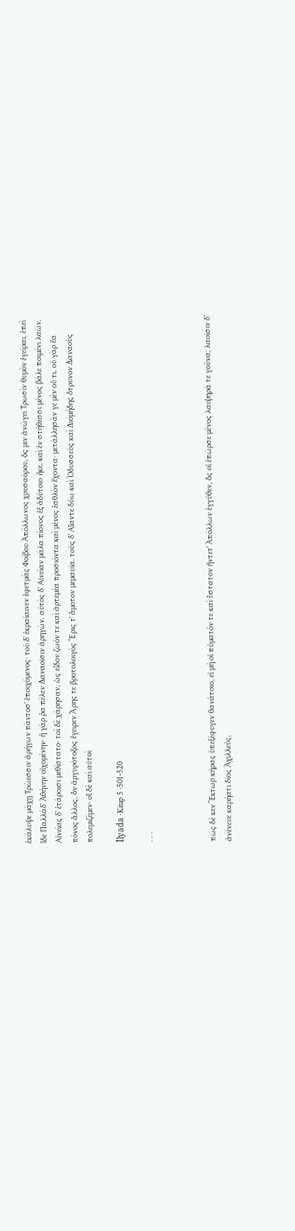ἐκάλυψε μάχῃ Τρώεσσιν ἀρήγων πάντοσʼ ἐποιχόμενος· τοῦ δʼ ἐκραίαινεν ἐφετμὰς Φοίβου Ἀπόλλωνος χρυσαόρου, ὅς μιν ἀνώγει Τρωσὶν θυμὸν ἐγεῖραι, ἐπεὶ ἴδε Παλλάδʼ Ἀθήνην οἰχομένην· ἣ γάρ ῥα πέλεν Δαναοῖσιν ἀρηγών. αὐτὸς δʼ Αἰνείαν μάλα πίονος ἐξ ἀδύτοιο ἧκε, καὶ ἐν στήθεσσι μένος βάλε ποιμένι λαῶν. Αἰνείας δʼ ἑτάροισι μεθίστατο· τοὶ δὲ χάρησαν, ὡς εἶδον ζωόν τε καὶ ἀρτεμέα προσιόντα καὶ μένος ἐσθλὸν ἔχοντα· μετάλλησάν γε μὲν οὔ τι. οὐ γὰρ ἔα πόνος ἄλλος, ὃν ἀργυρότοξος ἔγειρεν Ἄρης τε βροτολοιγὸς Ἔρις τʼ ἄμοτον μεμαυῖα. τοὺς δʼ Αἴαντε δύω καὶ Ὀδυσσεὺς καὶ Διομήδης ὄτρυνον Δαναοὺς πολεμιζέμεν· οἳ δὲ καὶ αὐτοὶ

İlyada ·Kitap 5 ·501-520

· · ·



πῶς δέ κεν Ἕκτωρ κῆρας ὑπεξέφυγεν θανάτοιο, εἰ μή οἱ πύματόν τε καὶ ὕστατον ἤντετʼ Ἀπόλλων ἐγγύθεν, ὅς οἱ ἐπῶρσε μένος λαιψηρά τε γοῦνα; λαοῖσιν δʼ ἀνένευε καρήατι δῖος Ἀχιλλεύς,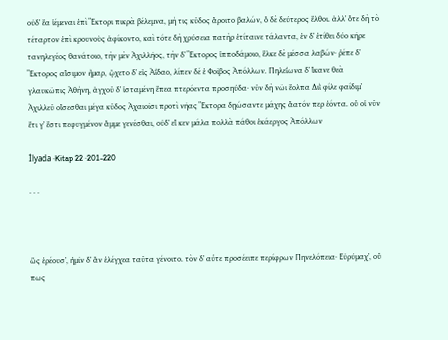οὐδʼ ἔα ἱέμεναι ἐπὶ Ἕκτορι πικρὰ βέλεμνα, μή τις κῦδος ἄροιτο βαλών, ὃ δὲ δεύτερος ἔλθοι. ἀλλʼ ὅτε δὴ τὸ τέταρτον ἐπὶ κρουνοὺς ἀφίκοντο, καὶ τότε δὴ χρύσεια πατὴρ ἐτίταινε τάλαντα, ἐν δʼ ἐτίθει δύο κῆρε τανηλεγέος θανάτοιο, τὴν μὲν Ἀχιλλῆος, τὴν δʼ Ἕκτορος ἱπποδάμοιο, ἕλκε δὲ μέσσα λαβών· ῥέπε δʼ Ἕκτορος αἴσιμον ἦμαρ, ᾤχετο δʼ εἰς Ἀΐδαο, λίπεν δέ ἑ Φοῖβος Ἀπόλλων. Πηλεΐωνα δʼ ἵκανε θεὰ γλαυκῶπις Ἀθήνη, ἀγχοῦ δʼ ἱσταμένη ἔπεα πτερόεντα προσηύδα· νῦν δὴ νῶι ἔολπα Διῒ φίλε φαίδιμʼ Ἀχιλλεῦ οἴσεσθαι μέγα κῦδος Ἀχαιοῖσι προτὶ νῆας Ἕκτορα δῃώσαντε μάχης ἄατόν περ ἐόντα. οὔ οἱ νῦν ἔτι γʼ ἔστι πεφυγμένον ἄμμε γενέσθαι, οὐδʼ εἴ κεν μάλα πολλὰ πάθοι ἑκάεργος Ἀπόλλων

İlyada ·Kitap 22 ·201-220

· · ·



ὣς ἐρέουσʼ, ἡμῖν δʼ ἂν ἐλέγχεα ταῦτα γένοιτο. τὸν δʼ αὖτε προσέειπε περίφρων Πηνελόπεια· Εὐρύμαχʼ, οὔ πως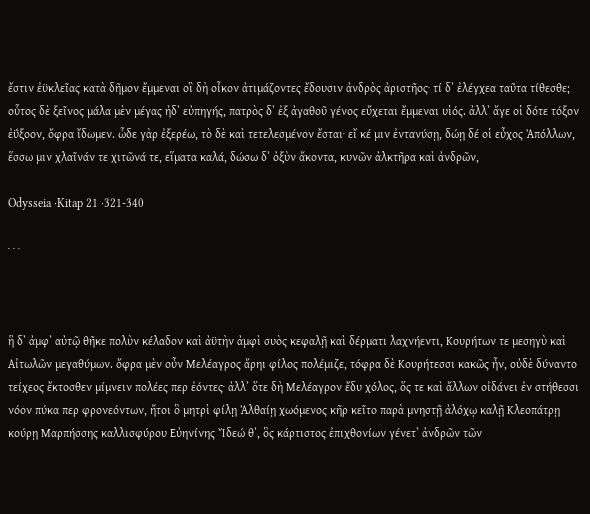ἔστιν ἐϋκλεῖας κατὰ δῆμον ἔμμεναι οἳ δὴ οἶκον ἀτιμάζοντες ἔδουσιν ἀνδρὸς ἀριστῆος· τί δʼ ἐλέγχεα ταῦτα τίθεσθε; οὗτος δὲ ξεῖνος μάλα μὲν μέγας ἠδʼ εὐπηγής, πατρὸς δʼ ἐξ ἀγαθοῦ γένος εὔχεται ἔμμεναι υἱός. ἀλλʼ ἄγε οἱ δότε τόξον ἐΰξοον, ὄφρα ἴδωμεν. ὧδε γὰρ ἐξερέω, τὸ δὲ καὶ τετελεσμένον ἔσται· εἴ κέ μιν ἐντανύσῃ, δώῃ δέ οἱ εὖχος Ἀπόλλων, ἕσσω μιν χλαῖνάν τε χιτῶνά τε, εἵματα καλά, δώσω δʼ ὀξὺν ἄκοντα, κυνῶν ἀλκτῆρα καὶ ἀνδρῶν,

Odysseia ·Kitap 21 ·321-340

· · ·



ἣ δʼ ἀμφʼ αὐτῷ θῆκε πολὺν κέλαδον καὶ ἀϋτὴν ἀμφὶ συὸς κεφαλῇ καὶ δέρματι λαχνήεντι, Κουρήτων τε μεσηγὺ καὶ Αἰτωλῶν μεγαθύμων. ὄφρα μὲν οὖν Μελέαγρος ἄρηι φίλος πολέμιζε, τόφρα δὲ Κουρήτεσσι κακῶς ἦν, οὐδὲ δύναντο τείχεος ἔκτοσθεν μίμνειν πολέες περ ἐόντες· ἀλλʼ ὅτε δὴ Μελέαγρον ἔδυ χόλος, ὅς τε καὶ ἄλλων οἰδάνει ἐν στήθεσσι νόον πύκα περ φρονεόντων, ἤτοι ὃ μητρὶ φίλῃ Ἀλθαίῃ χωόμενος κῆρ κεῖτο παρὰ μνηστῇ ἀλόχῳ καλῇ Κλεοπάτρῃ κούρῃ Μαρπήσσης καλλισφύρου Εὐηνίνης Ἴδεώ θʼ, ὃς κάρτιστος ἐπιχθονίων γένετʼ ἀνδρῶν τῶν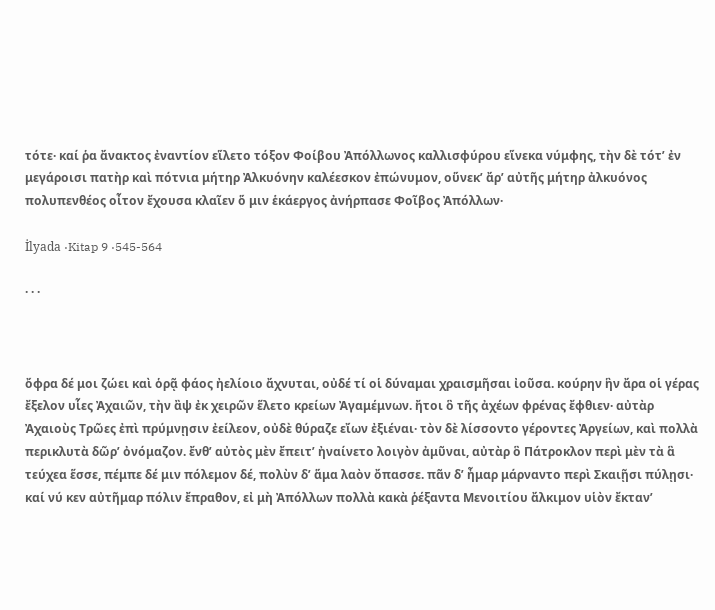τότε· καί ῥα ἄνακτος ἐναντίον εἵλετο τόξον Φοίβου Ἀπόλλωνος καλλισφύρου εἵνεκα νύμφης, τὴν δὲ τότʼ ἐν μεγάροισι πατὴρ καὶ πότνια μήτηρ Ἀλκυόνην καλέεσκον ἐπώνυμον, οὕνεκʼ ἄρʼ αὐτῆς μήτηρ ἀλκυόνος πολυπενθέος οἶτον ἔχουσα κλαῖεν ὅ μιν ἑκάεργος ἀνήρπασε Φοῖβος Ἀπόλλων·

İlyada ·Kitap 9 ·545-564

· · ·



ὄφρα δέ μοι ζώει καὶ ὁρᾷ φάος ἠελίοιο ἄχνυται, οὐδέ τί οἱ δύναμαι χραισμῆσαι ἰοῦσα. κούρην ἣν ἄρα οἱ γέρας ἔξελον υἷες Ἀχαιῶν, τὴν ἂψ ἐκ χειρῶν ἕλετο κρείων Ἀγαμέμνων. ἤτοι ὃ τῆς ἀχέων φρένας ἔφθιεν· αὐτὰρ Ἀχαιοὺς Τρῶες ἐπὶ πρύμνῃσιν ἐείλεον, οὐδὲ θύραζε εἴων ἐξιέναι· τὸν δὲ λίσσοντο γέροντες Ἀργείων, καὶ πολλὰ περικλυτὰ δῶρʼ ὀνόμαζον. ἔνθʼ αὐτὸς μὲν ἔπειτʼ ἠναίνετο λοιγὸν ἀμῦναι, αὐτὰρ ὃ Πάτροκλον περὶ μὲν τὰ ἃ τεύχεα ἕσσε, πέμπε δέ μιν πόλεμον δέ, πολὺν δʼ ἅμα λαὸν ὄπασσε. πᾶν δʼ ἦμαρ μάρναντο περὶ Σκαιῇσι πύλῃσι· καί νύ κεν αὐτῆμαρ πόλιν ἔπραθον, εἰ μὴ Ἀπόλλων πολλὰ κακὰ ῥέξαντα Μενοιτίου ἄλκιμον υἱὸν ἔκτανʼ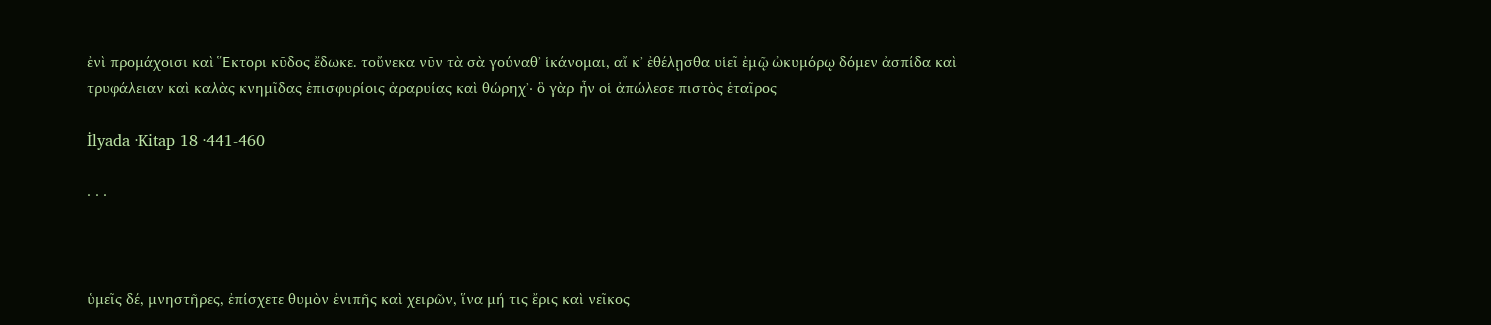ἐνὶ προμάχοισι καὶ Ἕκτορι κῦδος ἔδωκε. τοὔνεκα νῦν τὰ σὰ γούναθʼ ἱκάνομαι, αἴ κʼ ἐθέλῃσθα υἱεῖ ἐμῷ ὠκυμόρῳ δόμεν ἀσπίδα καὶ τρυφάλειαν καὶ καλὰς κνημῖδας ἐπισφυρίοις ἀραρυίας καὶ θώρηχʼ· ὃ γὰρ ἦν οἱ ἀπώλεσε πιστὸς ἑταῖρος

İlyada ·Kitap 18 ·441-460

· · ·



ὑμεῖς δέ, μνηστῆρες, ἐπίσχετε θυμὸν ἐνιπῆς καὶ χειρῶν, ἵνα μή τις ἔρις καὶ νεῖκος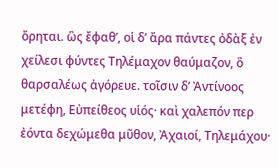ὄρηται. ὣς ἔφαθʼ, οἱ δʼ ἄρα πάντες ὀδὰξ ἐν χείλεσι φύντες Τηλέμαχον θαύμαζον, ὃ θαρσαλέως ἀγόρευε. τοῖσιν δʼ Ἀντίνοος μετέφη, Εὐπείθεος υἱός· καὶ χαλεπόν περ ἐόντα δεχώμεθα μῦθον, Ἀχαιοί, Τηλεμάχου·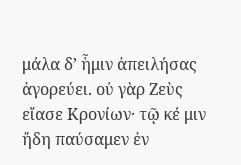μάλα δʼ ἧμιν ἀπειλήσας ἀγορεύει. οὐ γὰρ Ζεὺς εἴασε Κρονίων· τῷ κέ μιν ἤδη παύσαμεν ἐν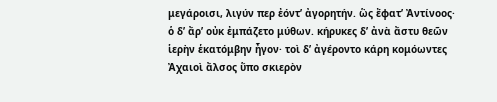μεγάροισι, λιγύν περ ἐόντʼ ἀγορητήν. ὣς ἔφατʼ Ἀντίνοος· ὁ δʼ ἄρʼ οὐκ ἐμπάζετο μύθων. κήρυκες δʼ ἀνὰ ἄστυ θεῶν ἱερὴν ἑκατόμβην ἦγον· τοὶ δʼ ἀγέροντο κάρη κομόωντες Ἀχαιοὶ ἄλσος ὕπο σκιερὸν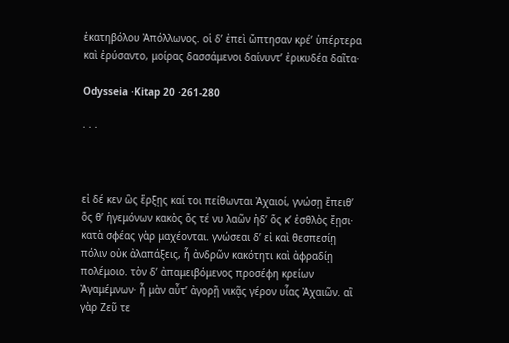ἑκατηβόλου Ἀπόλλωνος. οἱ δʼ ἐπεὶ ὤπτησαν κρέʼ ὑπέρτερα καὶ ἐρύσαντο, μοίρας δασσάμενοι δαίνυντʼ ἐρικυδέα δαῖτα·

Odysseia ·Kitap 20 ·261-280

· · ·



εἰ δέ κεν ὣς ἕρξῃς καί τοι πείθωνται Ἀχαιοί, γνώσῃ ἔπειθʼ ὅς θʼ ἡγεμόνων κακὸς ὅς τέ νυ λαῶν ἠδʼ ὅς κʼ ἐσθλὸς ἔῃσι· κατὰ σφέας γὰρ μαχέονται. γνώσεαι δʼ εἰ καὶ θεσπεσίῃ πόλιν οὐκ ἀλαπάξεις, ἦ ἀνδρῶν κακότητι καὶ ἀφραδίῃ πολέμοιο. τὸν δʼ ἀπαμειβόμενος προσέφη κρείων Ἀγαμέμνων· ἦ μὰν αὖτʼ ἀγορῇ νικᾷς γέρον υἷας Ἀχαιῶν. αἲ γὰρ Ζεῦ τε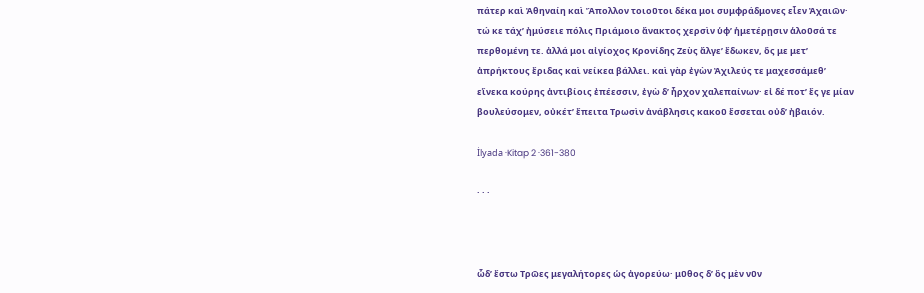πάτερ καὶ Ἀθηναίη καὶ Ἄπολλον τοιοῦτοι δέκα μοι συμφράδμονες εἶεν Ἀχαιῶν· τώ κε τάχʼ ἠμύσειε πόλις Πριάμοιο ἄνακτος χερσὶν ὑφʼ ἡμετέρῃσιν ἁλοῦσά τε περθομένη τε. ἀλλά μοι αἰγίοχος Κρονίδης Ζεὺς ἄλγεʼ ἔδωκεν, ὅς με μετʼ ἀπρήκτους ἔριδας καὶ νείκεα βάλλει. καὶ γὰρ ἐγὼν Ἀχιλεύς τε μαχεσσάμεθʼ εἵνεκα κούρης ἀντιβίοις ἐπέεσσιν, ἐγὼ δʼ ἦρχον χαλεπαίνων· εἰ δέ ποτʼ ἔς γε μίαν βουλεύσομεν, οὐκέτʼ ἔπειτα Τρωσὶν ἀνάβλησις κακοῦ ἔσσεται οὐδʼ ἠβαιόν.

İlyada ·Kitap 2 ·361-380

· · ·



ὧδʼ ἔστω Τρῶες μεγαλήτορες ὡς ἀγορεύω· μῦθος δʼ ὃς μὲν νῦν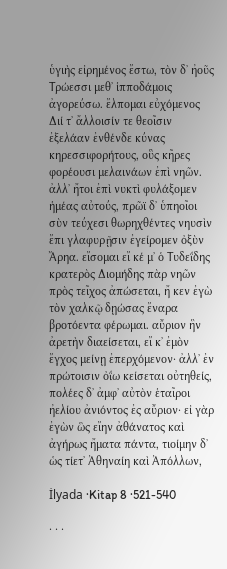ὑγιὴς εἰρημένος ἔστω, τὸν δʼ ἠοῦς Τρώεσσι μεθʼ ἱπποδάμοις ἀγορεύσω. ἔλπομαι εὐχόμενος Διί τʼ ἄλλοισίν τε θεοῖσιν ἐξελάαν ἐνθένδε κύνας κηρεσσιφορήτους, οὓς κῆρες φορέουσι μελαινάων ἐπὶ νηῶν. ἀλλʼ ἤτοι ἐπὶ νυκτὶ φυλάξομεν ἡμέας αὐτούς, πρῶϊ δʼ ὑπηοῖοι σὺν τεύχεσι θωρηχθέντες νηυσὶν ἔπι γλαφυρῇσιν ἐγείρομεν ὀξὺν Ἄρηα. εἴσομαι εἴ κέ μʼ ὁ Τυδεΐδης κρατερὸς Διομήδης πὰρ νηῶν πρὸς τεῖχος ἀπώσεται, ἤ κεν ἐγὼ τὸν χαλκῷ δῃώσας ἔναρα βροτόεντα φέρωμαι. αὔριον ἣν ἀρετὴν διαείσεται, εἴ κʼ ἐμὸν ἔγχος μείνῃ ἐπερχόμενον· ἀλλʼ ἐν πρώτοισιν ὀΐω κείσεται οὐτηθείς, πολέες δʼ ἀμφʼ αὐτὸν ἑταῖροι ἠελίου ἀνιόντος ἐς αὔριον· εἰ γὰρ ἐγὼν ὣς εἴην ἀθάνατος καὶ ἀγήρως ἤματα πάντα, τιοίμην δʼ ὡς τίετʼ Ἀθηναίη καὶ Ἀπόλλων,

İlyada ·Kitap 8 ·521-540

· · ·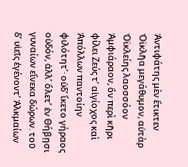Ἀντιφάτης μὲν ἔτικτεν Ὀϊκλῆα μεγάθυμον, αὐτὰρ Ὀϊκλείης λαοσσόον Ἀμφιάραον, ὃν περὶ κῆρι φίλει Ζεύς τʼ αἰγίοχος καὶ Ἀπόλλων παντοίην φιλότητʼ· οὐδʼ ἵκετο γήραος οὐδόν, ἀλλʼ ὄλετʼ ἐν Θήβῃσι γυναίων εἵνεκα δώρων. τοῦ δʼ υἱεῖς ἐγένοντʼ Ἀλκμαίων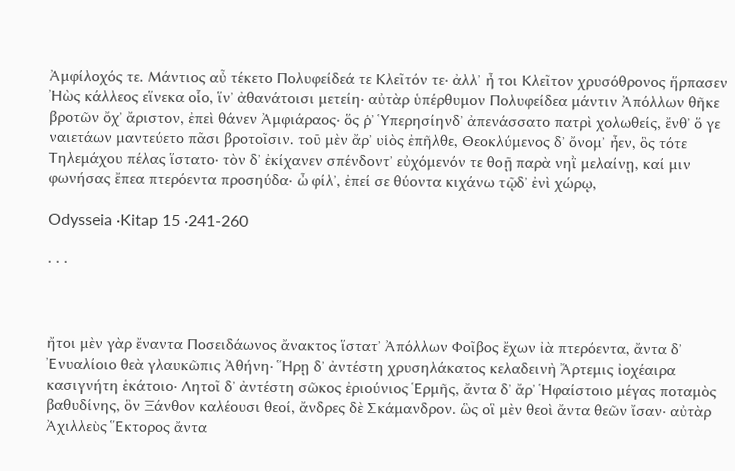Ἀμφίλοχός τε. Μάντιος αὖ τέκετο Πολυφείδεά τε Κλεῖτόν τε· ἀλλʼ ἦ τοι Κλεῖτον χρυσόθρονος ἥρπασεν Ἠὼς κάλλεος εἵνεκα οἷο, ἵνʼ ἀθανάτοισι μετείη· αὐτὰρ ὑπέρθυμον Πολυφείδεα μάντιν Ἀπόλλων θῆκε βροτῶν ὄχʼ ἄριστον, ἐπεὶ θάνεν Ἀμφιάραος· ὅς ῥʼ Ὑπερησίηνδʼ ἀπενάσσατο πατρὶ χολωθείς, ἔνθʼ ὅ γε ναιετάων μαντεύετο πᾶσι βροτοῖσιν. τοῦ μὲν ἄρʼ υἱὸς ἐπῆλθε, Θεοκλύμενος δʼ ὄνομʼ ἦεν, ὃς τότε Τηλεμάχου πέλας ἵστατο· τὸν δʼ ἐκίχανεν σπένδοντʼ εὐχόμενόν τε θοῇ παρὰ νηῒ μελαίνῃ, καί μιν φωνήσας ἔπεα πτερόεντα προσηύδα· ὦ φίλʼ, ἐπεί σε θύοντα κιχάνω τῷδʼ ἐνὶ χώρῳ,

Odysseia ·Kitap 15 ·241-260

· · ·



ἤτοι μὲν γὰρ ἔναντα Ποσειδάωνος ἄνακτος ἵστατʼ Ἀπόλλων Φοῖβος ἔχων ἰὰ πτερόεντα, ἄντα δʼ Ἐνυαλίοιο θεὰ γλαυκῶπις Ἀθήνη· Ἥρῃ δʼ ἀντέστη χρυσηλάκατος κελαδεινὴ Ἄρτεμις ἰοχέαιρα κασιγνήτη ἑκάτοιο· Λητοῖ δʼ ἀντέστη σῶκος ἐριούνιος Ἑρμῆς, ἄντα δʼ ἄρʼ Ἡφαίστοιο μέγας ποταμὸς βαθυδίνης, ὃν Ξάνθον καλέουσι θεοί, ἄνδρες δὲ Σκάμανδρον. ὣς οἳ μὲν θεοὶ ἄντα θεῶν ἴσαν· αὐτὰρ Ἀχιλλεὺς Ἕκτορος ἄντα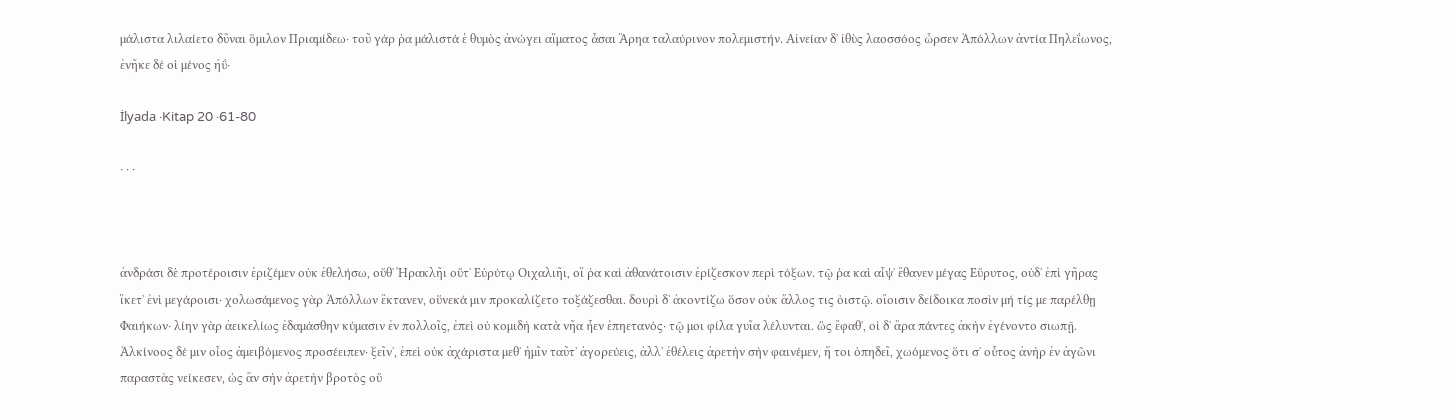μάλιστα λιλαίετο δῦναι ὅμιλον Πριαμίδεω· τοῦ γάρ ῥα μάλιστά ἑ θυμὸς ἀνώγει αἵματος ἆσαι Ἄρηα ταλαύρινον πολεμιστήν. Αἰνείαν δʼ ἰθὺς λαοσσόος ὦρσεν Ἀπόλλων ἀντία Πηλεΐωνος, ἐνῆκε δέ οἱ μένος ἠΰ·

İlyada ·Kitap 20 ·61-80

· · ·



ἀνδράσι δὲ προτέροισιν ἐριζέμεν οὐκ ἐθελήσω, οὔθʼ Ἡρακλῆι οὔτʼ Εὐρύτῳ Οιχαλιῆι, οἵ ῥα καὶ ἀθανάτοισιν ἐρίζεσκον περὶ τόξων. τῷ ῥα καὶ αἶψʼ ἔθανεν μέγας Εὔρυτος, οὐδʼ ἐπὶ γῆρας ἵκετʼ ἐνὶ μεγάροισι· χολωσάμενος γὰρ Ἀπόλλων ἔκτανεν, οὕνεκά μιν προκαλίζετο τοξάζεσθαι. δουρὶ δʼ ἀκοντίζω ὅσον οὐκ ἄλλος τις ὀιστῷ. οἴοισιν δείδοικα ποσὶν μή τίς με παρέλθῃ Φαιήκων· λίην γὰρ ἀεικελίως ἐδαμάσθην κύμασιν ἐν πολλοῖς, ἐπεὶ οὐ κομιδὴ κατὰ νῆα ἦεν ἐπηετανός· τῷ μοι φίλα γυῖα λέλυνται. ὣς ἔφαθʼ, οἱ δʼ ἄρα πάντες ἀκὴν ἐγένοντο σιωπῇ. Ἀλκίνοος δέ μιν οἶος ἀμειβόμενος προσέειπεν· ξεῖνʼ, ἐπεὶ οὐκ ἀχάριστα μεθʼ ἡμῖν ταῦτʼ ἀγορεύεις, ἀλλʼ ἐθέλεις ἀρετὴν σὴν φαινέμεν, ἥ τοι ὀπηδεῖ, χωόμενος ὅτι σʼ οὗτος ἀνὴρ ἐν ἀγῶνι παραστὰς νείκεσεν, ὡς ἂν σὴν ἀρετὴν βροτὸς οὔ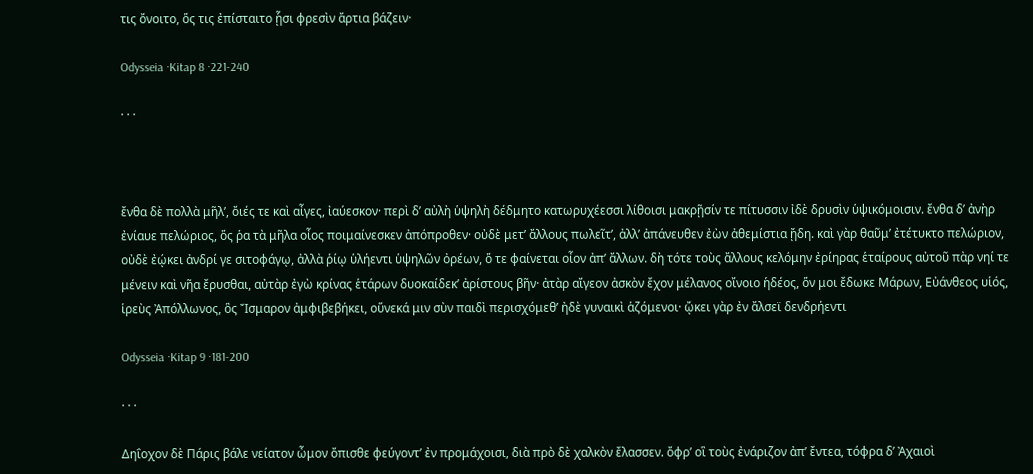τις ὄνοιτο, ὅς τις ἐπίσταιτο ᾗσι φρεσὶν ἄρτια βάζειν·

Odysseia ·Kitap 8 ·221-240

· · ·



ἔνθα δὲ πολλὰ μῆλʼ, ὄιές τε καὶ αἶγες, ἰαύεσκον· περὶ δʼ αὐλὴ ὑψηλὴ δέδμητο κατωρυχέεσσι λίθοισι μακρῇσίν τε πίτυσσιν ἰδὲ δρυσὶν ὑψικόμοισιν. ἔνθα δʼ ἀνὴρ ἐνίαυε πελώριος, ὅς ῥα τὰ μῆλα οἶος ποιμαίνεσκεν ἀπόπροθεν· οὐδὲ μετʼ ἄλλους πωλεῖτʼ, ἀλλʼ ἀπάνευθεν ἐὼν ἀθεμίστια ᾔδη. καὶ γὰρ θαῦμʼ ἐτέτυκτο πελώριον, οὐδὲ ἐῴκει ἀνδρί γε σιτοφάγῳ, ἀλλὰ ῥίῳ ὑλήεντι ὑψηλῶν ὀρέων, ὅ τε φαίνεται οἶον ἀπʼ ἄλλων. δὴ τότε τοὺς ἄλλους κελόμην ἐρίηρας ἑταίρους αὐτοῦ πὰρ νηί τε μένειν καὶ νῆα ἔρυσθαι, αὐτὰρ ἐγὼ κρίνας ἑτάρων δυοκαίδεκʼ ἀρίστους βῆν· ἀτὰρ αἴγεον ἀσκὸν ἔχον μέλανος οἴνοιο ἡδέος, ὅν μοι ἔδωκε Μάρων, Εὐάνθεος υἱός, ἱρεὺς Ἀπόλλωνος, ὃς Ἴσμαρον ἀμφιβεβήκει, οὕνεκά μιν σὺν παιδὶ περισχόμεθʼ ἠδὲ γυναικὶ ἁζόμενοι· ᾤκει γὰρ ἐν ἄλσεϊ δενδρήεντι

Odysseia ·Kitap 9 ·181-200

· · ·

Δηΐοχον δὲ Πάρις βάλε νείατον ὦμον ὄπισθε φεύγοντʼ ἐν προμάχοισι, διὰ πρὸ δὲ χαλκὸν ἔλασσεν. ὄφρʼ οἳ τοὺς ἐνάριζον ἀπʼ ἔντεα, τόφρα δʼ Ἀχαιοὶ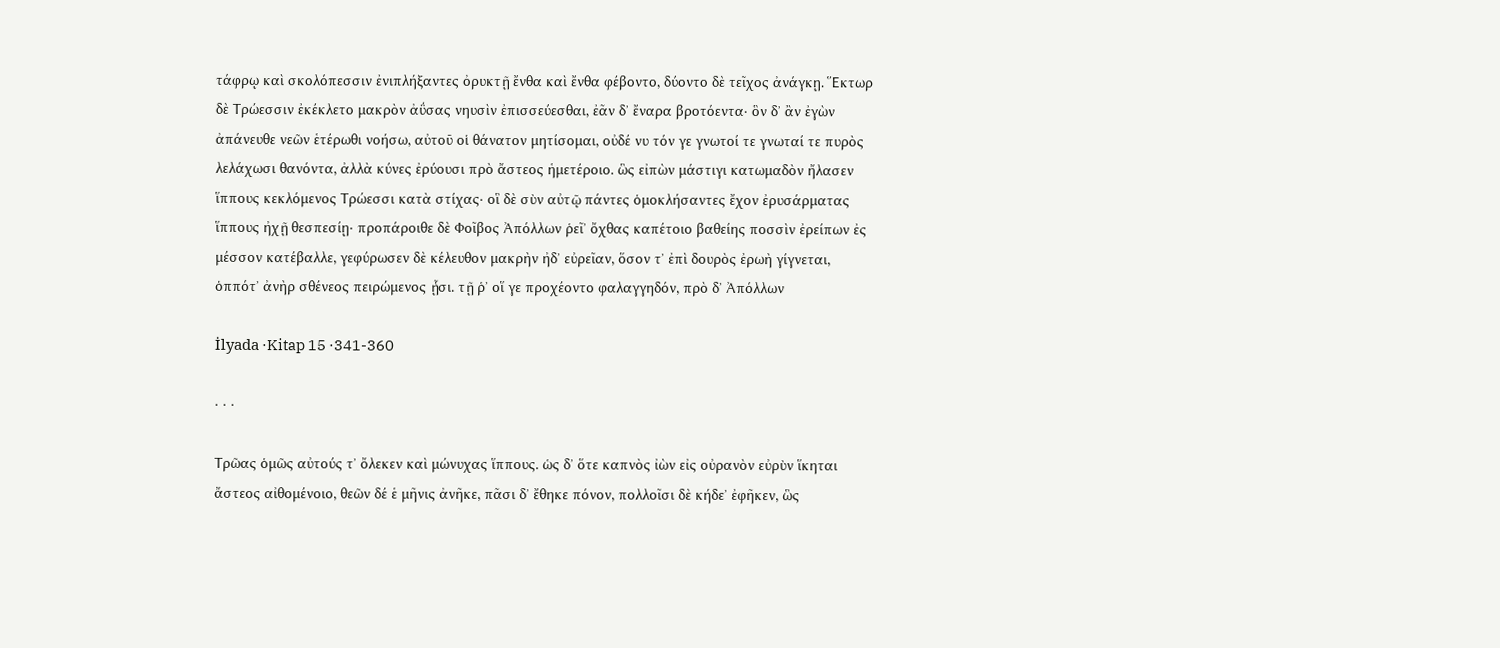τάφρῳ καὶ σκολόπεσσιν ἐνιπλήξαντες ὀρυκτῇ ἔνθα καὶ ἔνθα φέβοντο, δύοντο δὲ τεῖχος ἀνάγκῃ. Ἕκτωρ δὲ Τρώεσσιν ἐκέκλετο μακρὸν ἀΰσας νηυσὶν ἐπισσεύεσθαι, ἐᾶν δʼ ἔναρα βροτόεντα· ὃν δʼ ἂν ἐγὼν ἀπάνευθε νεῶν ἑτέρωθι νοήσω, αὐτοῦ οἱ θάνατον μητίσομαι, οὐδέ νυ τόν γε γνωτοί τε γνωταί τε πυρὸς λελάχωσι θανόντα, ἀλλὰ κύνες ἐρύουσι πρὸ ἄστεος ἡμετέροιο. ὣς εἰπὼν μάστιγι κατωμαδὸν ἤλασεν ἵππους κεκλόμενος Τρώεσσι κατὰ στίχας· οἳ δὲ σὺν αὐτῷ πάντες ὁμοκλήσαντες ἔχον ἐρυσάρματας ἵππους ἠχῇ θεσπεσίῃ· προπάροιθε δὲ Φοῖβος Ἀπόλλων ῥεῖʼ ὄχθας καπέτοιο βαθείης ποσσὶν ἐρείπων ἐς μέσσον κατέβαλλε, γεφύρωσεν δὲ κέλευθον μακρὴν ἠδʼ εὐρεῖαν, ὅσον τʼ ἐπὶ δουρὸς ἐρωὴ γίγνεται, ὁππότʼ ἀνὴρ σθένεος πειρώμενος ᾗσι. τῇ ῥʼ οἵ γε προχέοντο φαλαγγηδόν, πρὸ δʼ Ἀπόλλων

İlyada ·Kitap 15 ·341-360

· · ·

Τρῶας ὁμῶς αὐτούς τʼ ὄλεκεν καὶ μώνυχας ἵππους. ὡς δʼ ὅτε καπνὸς ἰὼν εἰς οὐρανὸν εὐρὺν ἵκηται ἄστεος αἰθομένοιο, θεῶν δέ ἑ μῆνις ἀνῆκε, πᾶσι δʼ ἔθηκε πόνον, πολλοῖσι δὲ κήδεʼ ἐφῆκεν, ὣς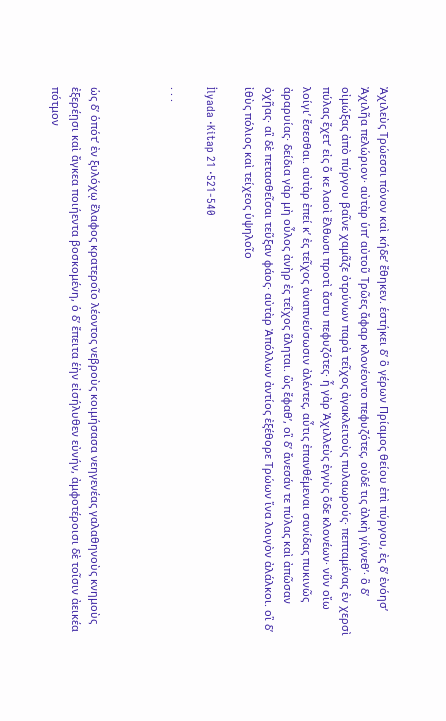Ἀχιλεὺς Τρώεσσι πόνον καὶ κήδεʼ ἔθηκεν. ἑστήκει δʼ ὃ γέρων Πρίαμος θείου ἐπὶ πύργου, ἐς δʼ ἐνόησʼ Ἀχιλῆα πελώριον· αὐτὰρ ὑπʼ αὐτοῦ Τρῶες ἄφαρ κλονέοντο πεφυζότες, οὐδέ τις ἀλκὴ γίγνεθʼ· ὃ δʼ οἰμώξας ἀπὸ πύργου βαῖνε χαμᾶζε ὀτρύνων παρὰ τεῖχος ἀγακλειτοὺς πυλαωρούς· πεπταμένας ἐν χερσὶ πύλας ἔχετʼ εἰς ὅ κε λαοὶ ἔλθωσι προτὶ ἄστυ πεφυζότες· ἦ γὰρ Ἀχιλλεὺς ἐγγὺς ὅδε κλονέων· νῦν οἴω λοίγιʼ ἔσεσθαι. αὐτὰρ ἐπεί κʼ ἐς τεῖχος ἀναπνεύσωσιν ἀλέντες, αὖτις ἐπανθέμεναι σανίδας πυκινῶς ἀραρυίας· δείδια γὰρ μὴ οὖλος ἀνὴρ ἐς τεῖχος ἅληται. ὣς ἔφαθʼ, οἳ δʼ ἄνεσάν τε πύλας καὶ ἀπῶσαν ὀχῆας· αἳ δὲ πετασθεῖσαι τεῦξαν φάος· αὐτὰρ Ἀπόλλων ἀντίος ἐξέθορε Τρώων ἵνα λοιγὸν ἀλάλκοι. οἳ δʼ ἰθὺς πόλιος καὶ τείχεος ὑψηλοῖο

İlyada ·Kitap 21 ·521-540

· · ·



ὡς δʼ ὁπότʼ ἐν ξυλόχῳ ἔλαφος κρατεροῖο λέοντος νεβροὺς κοιμήσασα νεηγενέας γαλαθηνοὺς κνημοὺς ἐξερέῃσι καὶ ἄγκεα ποιήεντα βοσκομένη, ὁ δʼ ἔπειτα ἑὴν εἰσήλυθεν εὐνήν, ἀμφοτέροισι δὲ τοῖσιν ἀεικέα πότμον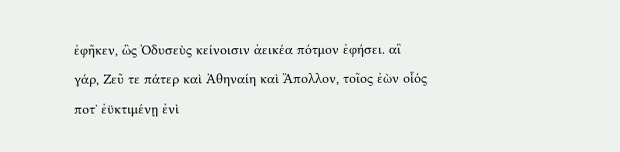ἐφῆκεν, ὣς Ὀδυσεὺς κείνοισιν ἀεικέα πότμον ἐφήσει. αἲ γάρ, Ζεῦ τε πάτερ καὶ Ἀθηναίη καὶ Ἄπολλον, τοῖος ἐὼν οἷός ποτʼ ἐϋκτιμένῃ ἐνὶ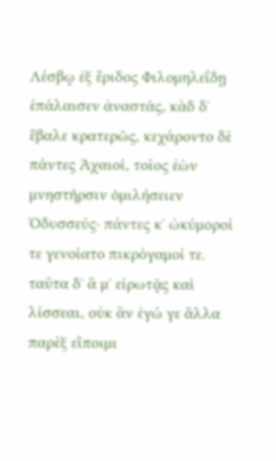Λέσβῳ ἐξ ἔριδος Φιλομηλεΐδῃ ἐπάλαισεν ἀναστάς, κὰδ δʼ ἔβαλε κρατερῶς, κεχάροντο δὲ πάντες Ἀχαιοί, τοῖος ἐὼν μνηστῆρσιν ὁμιλήσειεν Ὀδυσσεύς· πάντες κʼ ὠκύμοροί τε γενοίατο πικρόγαμοί τε. ταῦτα δʼ ἅ μʼ εἰρωτᾷς καὶ λίσσεαι, οὐκ ἂν ἐγώ γε ἄλλα παρὲξ εἴποιμι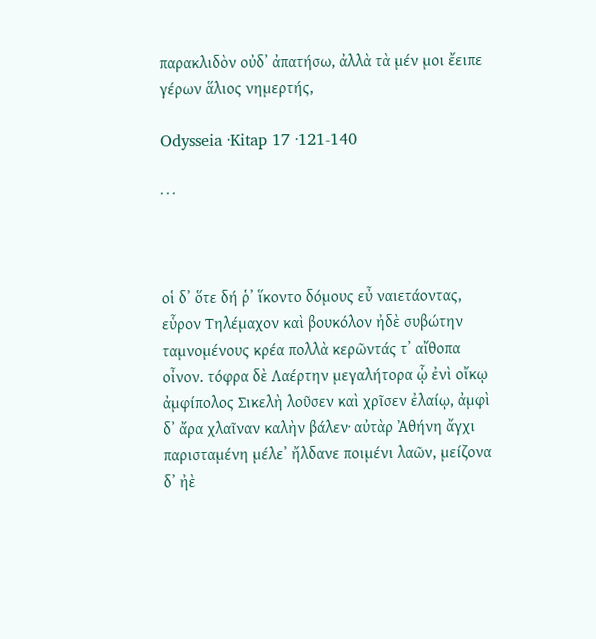παρακλιδὸν οὐδʼ ἀπατήσω, ἀλλὰ τὰ μέν μοι ἔειπε γέρων ἅλιος νημερτής,

Odysseia ·Kitap 17 ·121-140

· · ·



οἱ δʼ ὅτε δή ῥʼ ἵκοντο δόμους εὖ ναιετάοντας, εὗρον Τηλέμαχον καὶ βουκόλον ἠδὲ συβώτην ταμνομένους κρέα πολλὰ κερῶντάς τʼ αἴθοπα οἶνον. τόφρα δὲ Λαέρτην μεγαλήτορα ᾧ ἐνὶ οἴκῳ ἀμφίπολος Σικελὴ λοῦσεν καὶ χρῖσεν ἐλαίῳ, ἀμφὶ δʼ ἄρα χλαῖναν καλὴν βάλεν· αὐτὰρ Ἀθήνη ἄγχι παρισταμένη μέλεʼ ἤλδανε ποιμένι λαῶν, μείζονα δʼ ἠὲ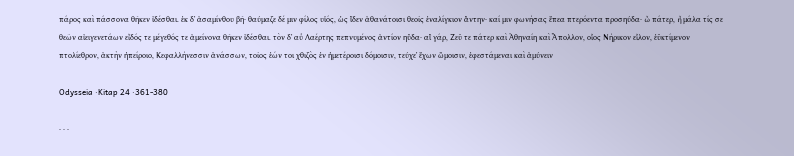πάρος καὶ πάσσονα θῆκεν ἰδέσθαι. ἐκ δʼ ἀσαμίνθου βῆ· θαύμαζε δέ μιν φίλος υἱός, ὡς ἴδεν ἀθανάτοισι θεοῖς ἐναλίγκιον ἄντην· καί μιν φωνήσας ἔπεα πτερόεντα προσηύδα· ὦ πάτερ, ἦ μάλα τίς σε θεῶν αἰειγενετάων εἶδός τε μέγεθός τε ἀμείνονα θῆκεν ἰδέσθαι. τὸν δʼ αὖ Λαέρτης πεπνυμένος ἀντίον ηὔδα· αἲ γάρ, Ζεῦ τε πάτερ καὶ Ἀθηναίη καὶ Ἄπολλον, οἷος Νήρικον εἷλον, ἐϋκτίμενον πτολίεθρον, ἀκτὴν ἠπείροιο, Κεφαλλήνεσσιν ἀνάσσων, τοῖος ἐών τοι χθιζὸς ἐν ἡμετέροισι δόμοισιν, τεύχεʼ ἔχων ὤμοισιν, ἐφεστάμεναι καὶ ἀμύνειν

Odysseia ·Kitap 24 ·361-380

· · ·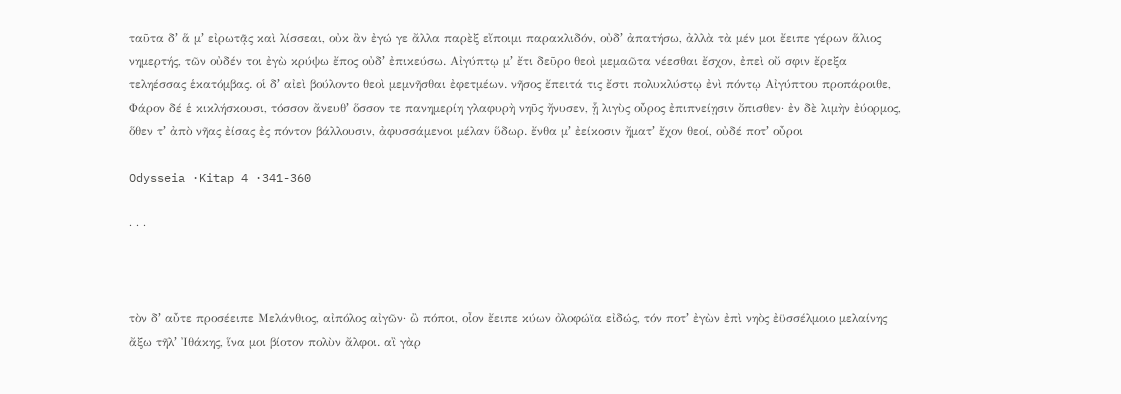ταῦτα δʼ ἅ μʼ εἰρωτᾷς καὶ λίσσεαι, οὐκ ἂν ἐγώ γε ἄλλα παρὲξ εἴποιμι παρακλιδόν, οὐδʼ ἀπατήσω, ἀλλὰ τὰ μέν μοι ἔειπε γέρων ἅλιος νημερτής, τῶν οὐδέν τοι ἐγὼ κρύψω ἔπος οὐδʼ ἐπικεύσω. Αἰγύπτῳ μʼ ἔτι δεῦρο θεοὶ μεμαῶτα νέεσθαι ἔσχον, ἐπεὶ οὔ σφιν ἔρεξα τεληέσσας ἑκατόμβας. οἱ δʼ αἰεὶ βούλοντο θεοὶ μεμνῆσθαι ἐφετμέων. νῆσος ἔπειτά τις ἔστι πολυκλύστῳ ἐνὶ πόντῳ Αἰγύπτου προπάροιθε, Φάρον δέ ἑ κικλήσκουσι, τόσσον ἄνευθʼ ὅσσον τε πανημερίη γλαφυρὴ νηῦς ἤνυσεν, ᾗ λιγὺς οὖρος ἐπιπνείῃσιν ὄπισθεν· ἐν δὲ λιμὴν ἐύορμος, ὅθεν τʼ ἀπὸ νῆας ἐίσας ἐς πόντον βάλλουσιν, ἀφυσσάμενοι μέλαν ὕδωρ. ἔνθα μʼ ἐείκοσιν ἤματʼ ἔχον θεοί, οὐδέ ποτʼ οὖροι

Odysseia ·Kitap 4 ·341-360

· · ·



τὸν δʼ αὖτε προσέειπε Μελάνθιος, αἰπόλος αἰγῶν· ὢ πόποι, οἶον ἔειπε κύων ὀλοφώϊα εἰδώς, τόν ποτʼ ἐγὼν ἐπὶ νηὸς ἐϋσσέλμοιο μελαίνης ἄξω τῆλʼ Ἰθάκης, ἵνα μοι βίοτον πολὺν ἄλφοι. αἲ γὰρ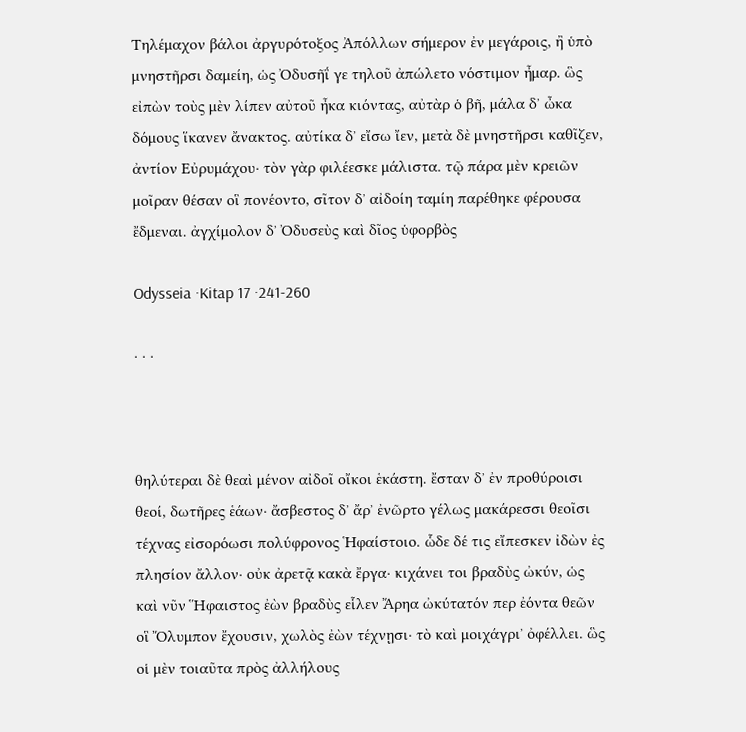Τηλέμαχον βάλοι ἀργυρότοξος Ἀπόλλων σήμερον ἐν μεγάροις, ἢ ὑπὸ μνηστῆρσι δαμείη, ὡς Ὀδυσῆΐ γε τηλοῦ ἀπώλετο νόστιμον ἦμαρ. ὣς εἰπὼν τοὺς μὲν λίπεν αὐτοῦ ἦκα κιόντας, αὐτὰρ ὁ βῆ, μάλα δʼ ὦκα δόμους ἵκανεν ἄνακτος. αὐτίκα δʼ εἴσω ἴεν, μετὰ δὲ μνηστῆρσι καθῖζεν, ἀντίον Εὐρυμάχου· τὸν γὰρ φιλέεσκε μάλιστα. τῷ πάρα μὲν κρειῶν μοῖραν θέσαν οἳ πονέοντο, σῖτον δʼ αἰδοίη ταμίη παρέθηκε φέρουσα ἔδμεναι. ἀγχίμολον δʼ Ὀδυσεὺς καὶ δῖος ὑφορβὸς

Odysseia ·Kitap 17 ·241-260

· · ·



θηλύτεραι δὲ θεαὶ μένον αἰδοῖ οἴκοι ἑκάστη. ἔσταν δʼ ἐν προθύροισι θεοί, δωτῆρες ἑάων· ἄσβεστος δʼ ἄρʼ ἐνῶρτο γέλως μακάρεσσι θεοῖσι τέχνας εἰσορόωσι πολύφρονος Ἡφαίστοιο. ὧδε δέ τις εἴπεσκεν ἰδὼν ἐς πλησίον ἄλλον· οὐκ ἀρετᾷ κακὰ ἔργα· κιχάνει τοι βραδὺς ὠκύν, ὡς καὶ νῦν Ἥφαιστος ἐὼν βραδὺς εἷλεν Ἄρηα ὠκύτατόν περ ἐόντα θεῶν οἳ Ὄλυμπον ἔχουσιν, χωλὸς ἐὼν τέχνῃσι· τὸ καὶ μοιχάγριʼ ὀφέλλει. ὣς οἱ μὲν τοιαῦτα πρὸς ἀλλήλους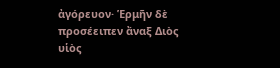ἀγόρευον· Ἑρμῆν δὲ προσέειπεν ἄναξ Διὸς υἱὸς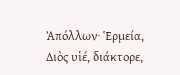Ἀπόλλων· Ἑρμεία, Διὸς υἱέ, διάκτορε,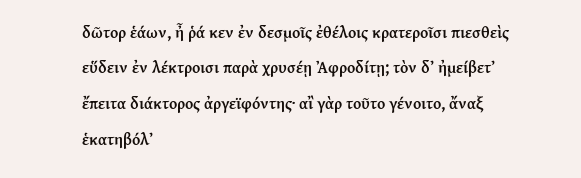δῶτορ ἑάων, ἦ ῥά κεν ἐν δεσμοῖς ἐθέλοις κρατεροῖσι πιεσθεὶς εὕδειν ἐν λέκτροισι παρὰ χρυσέῃ Ἀφροδίτῃ; τὸν δʼ ἠμείβετʼ ἔπειτα διάκτορος ἀργεϊφόντης· αἲ γὰρ τοῦτο γένοιτο, ἄναξ ἑκατηβόλʼ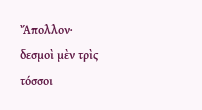Ἄπολλον· δεσμοὶ μὲν τρὶς τόσσοι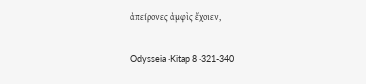ἀπείρονες ἀμφὶς ἔχοιεν,

Odysseia ·Kitap 8 ·321-340